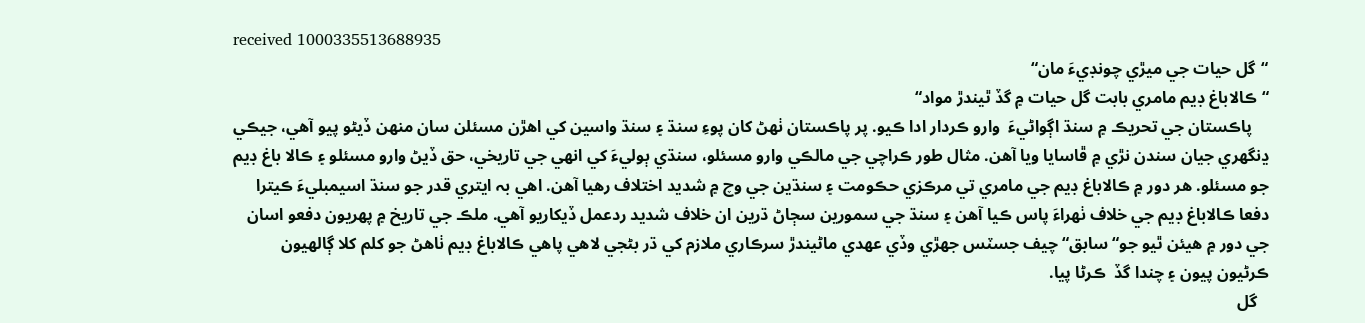received 1000335513688935
“گل حيات جي ميڙي چونڊيءَ مان“
“ڪالاباغ ڊيم مامري بابت گل حيات ۾ گڏ ٿيندڙ مواد“
    پاڪستان جي تحريڪ ۾ سنڌ اڳواڻيءَ  وارو ڪردار ادا ڪيو. پر پاڪستان ٺھڻ کان پوءِ سنڌ ۽ سنڌ واسين کي اھڙن مسئلن سان منهن ڏيڻو پيو آھي، جيڪي ڍنگهري جيان سندن نڙي ۾ ڦاسايا ويا آھن. مثال طور ڪراچي جي مالڪي وارو مسئلو، سنڌي ٻوليءَ کي انهي جي تاريخي، حق ڏيڻ وارو مسئلو ۽ ڪالا باغ ڊيم جو مسئلو. ھر دور ۾ ڪالاباغ ڊيم جي مامري تي مرڪزي حڪومت ۽ سنڌين جي وچ ۾ شديد اختلاف رھيا آھن. اھي بہ ايتري قدر جو سنڌ اسيمبليءَ ڪيترا دفعا ڪالاباغ ڊيم جي خلاف ٺھراءَ پاس ڪيا آھن ۽ سنڌ جي سمورين سڄاڻ ڌرين ان خلاف شديد ردعمل ڏيکاريو آھي. ملڪ جي تاريخ ۾ پھريون دفعو اسان جي دور ۾ ھيئن ٿيو جو“ سابق“ چيف جسٽس جھڙي وڏي عھدي ماڻيندڙ سرڪاري ملازم کي ڌر بڻجي لاھي پاھي ڪالاباغ ڊيم ٺاھڻ جو کلم کلا ڳالھيون ڪرڻيون پيون ۽ چندا گڏ  ڪرڻا پيا.
   گل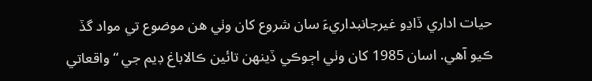حيات اداري ڏاڍو غيرجانبداريءَ سان شروع کان وٺي ھن موضوع تي مواد گڏ ڪيو آھي. اسان 1985 کان وٺي اڄوڪي ڏينهن تائين ڪالاباغ ڊيم جي “ واقعاتي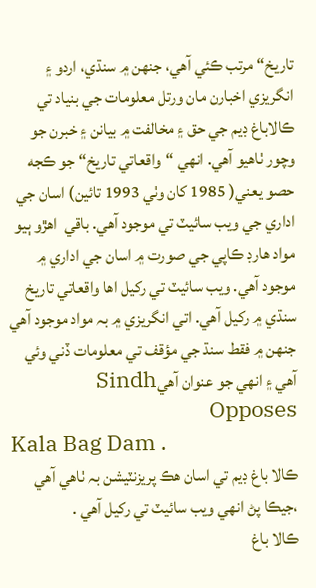تاريخ“ مرتب ڪئي آھي، جنهن ۾ سنڌي، اردو ۽ انگريزي اخبارن مان ورتل معلومات جي بنياد تي ڪالاباغ ڊيم جي حق ۽ مخالفت ۾ بيانن ۽ خبرن جو وچور ٺاھيو آھي. انهي “واقعاتي تاريخ“ جو ڪجه حصو يعني( 1985 کان وٺي 1993 تائين) اسان جي اداري جي ويب سائيٽ تي موجود آھي. باقي  اھڙو ٻيو مواد ھارڊ ڪاپي جي صورت ۾ اسان جي اداري ۾ موجود آھي. ويب سائيٽ تي رکيل اھا واقعاتي تاريخ سنڌي ۾ رکيل آھي. اتي انگريزي ۾ بہ مواد موجود آھي جنهن ۾ فقط سنڌ جي مؤقف تي معلومات ڏني وئي آھي ۽ انهي جو عنوان آھيSindh Opposes
Kala Bag Dam .
ڪالا باغ ڊيم تي اسان ھڪ پريزنٽيشن بہ ٺاھي آھي ،جيڪا پڻ انهي ويب سائيٽ تي رکيل آھي .
ڪالا باغ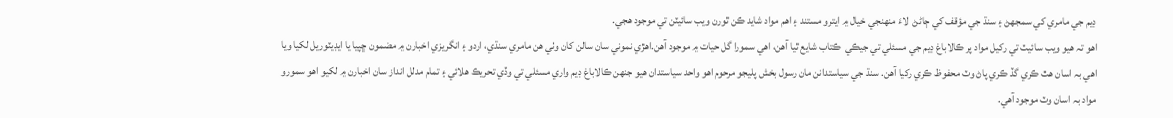ڊيم جي مامري کي سمجهڻ ۽ سنڌ جي مؤقف کي ڄاڻڻ  لاءَ منهنجي خيال ۾ ايترو مستند ۽ اھم مواد شايد ڪن ٿورن ويب سائيٽن تي موجود ھجي.
اھو تہ ھيو ويب سائيٽ تي رکيل مواد پر ڪالاباغ ڊيم جي مسئلي تي جيڪي  ڪتاب شايع ٿيا آھن، اھي سمورا گل حيات ۾ موجود آھن.اھڙي نموني سان سالن کان وٺي ھن مامري سنڌي، اردو ۽ انگريزي اخبارن ۾ مضمون ڇپيا يا ايڊيٽوريل لکيا ويا اھي بہ اسان ھٿ ڪري گڏ ڪري پاڻ وٽ محفوظ ڪري رکيا آھن. سنڌ جي سياستدانن مان رسول بخش پليجو مرحوم اھو واحد سياستدان ھيو جنهن ڪالاباغ ڊيم واري مسئلي تي وڏي تحريڪ ھلائي ۽ تمام مدلل انداز سان اخبارن ۾ لکيو اھو سمورو مواد بہ اسان وٽ موجود آھي.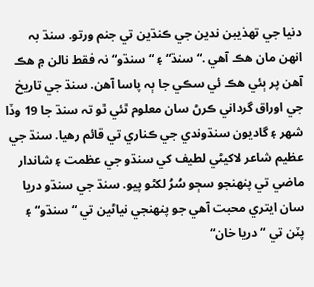دنيا جي تھذيبن ندين جي ڪنڌين تي جنم ورتو. سنڌ بہ انهن مان ھڪ آھي .“ سنڌ“ ۽ “ سنڌو“ نہ فقط نالن ۾ ھڪ آھن پر ٻئي ھڪ ئي سڪي جا ٻہ پاسا آھن. سنڌ جي تاريخ جي اوراق گرداني ڪرڻ سان معلوم ٿئي ٿو تہ سنڌ جا 19 وڏا  شھر ۽ گاديون سنڌوندي جي ڪناري تي قائم رھيا. سنڌ جي عظيم شاعر لاکيڻي لطيف کي سنڌو جي عظمت ۽ شاندار ماضي تي پنهنجو سڄو سُرُ لکڻو پيو. سنڌ جي سنڌو دريا سان ايتري محبت آھي جو پنهنجي نياڻين تي “ سنڌو“ ۽ پٽن تي “ دريا خان“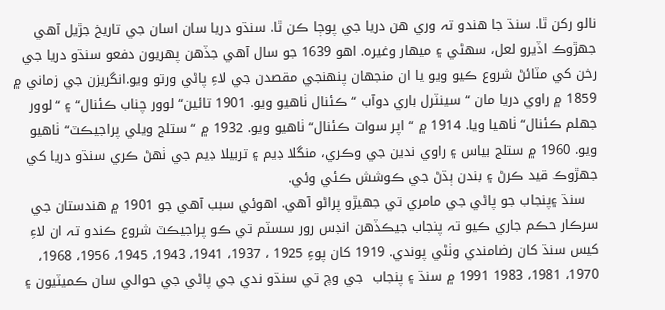نالو رکن ٿا. سنڌ جا ھندو تہ وري ھن دريا جي پوڄا ڪن ٿا. سنڌو دريا سان اسان جي تاريخ جڙيل آھي جھڙوڪ اڏيرو لعل، سھڻي ۽ ميھار وغيره. اھو 1639 جو سال آھي جڏھن پھريون دفعو سنڌو دريا جي رخن کي مٽائڻ شروع ڪيو ويو يا ان منجهان پنهنجي مقصدن جي لاءِ پاڻي ورتو ويو.انگريزن جي زماني ۾ 1859 ۾ راوي دريا مان “ سينٽرل باري دوآب “ ڪئنال ٺاھيو ويو. 1901 تائين“ لوور چناب ڪئنال“ ۽ “لوور جهلم ڪئنال“ ٺاھيا ويا. 1914 ۾ “ اپر سوات ڪئنال“ ٺاھيو ويو. 1932 ۾ “ ستلج ويلي پراجيڪٽ“ ٺاھيو ويو. 1960 ۾ ستلج بياس ۽ راوي ندين جي وڪري، منگلا ڊيم ۽ تربيلا ڊيم جي ٺھڻ ڪري سنڌو دريا کي جھڙوڪ قيد ڪرڻ ۽ بندن ٻڌڻ جي ڪوشش ڪئي وئي.
   سنڌ ۽پنجاب جو پاڻي جي مامري تي جھيڙو پراڻو آھي. اھوئي سبب آھي جو 1901 ۾ ھندستان جي سرڪار حڪم جاري ڪيو تہ پنجاب جيڪڏھن انڊس رور سسٽم تي ڪو پراجيڪٽ شروع ڪندو تہ ان لاءِ کيس سنڌ کان رضامندي وٺڻي پوندي. 1919 کان پوءِ 1925 ، 1937، 1941، 1943، 1945، 1956، 1968، 1970، 1981، 1983 1991 ۾ سنڌ ۽ پنجاب  جي وچ تي سنڌو ندي جي پاڻي جي حوالي سان ڪميٽيون ۽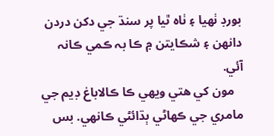بورڊ ٺھيا ۽ ٺاه ٿيا پر سنڌ جي دکن دردن دانهن ۽ شڪايتن ۾ ڪا بہ ڪمي ڪانہ آئي.
   مون کي ھتي ويھي ڪا ڪالاباغ ڊيم جي مامري جي ڪھاڻي ٻڌائڻي ڪانهي. بس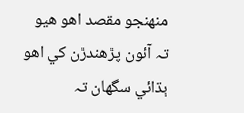منهنجو مقصد اھو ھيو تہ آئون پڙھندڙن کي اھو ٻڌائي سگهان تہ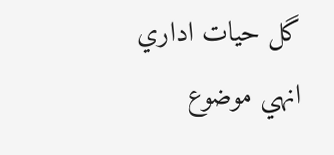گل حيات اداري انهي موضوع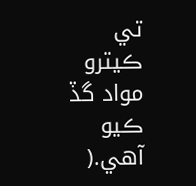تي ڪيترو مواد گڏ ڪيو آھي.(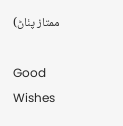ممتاز پٺاڻ)

Good Wishes